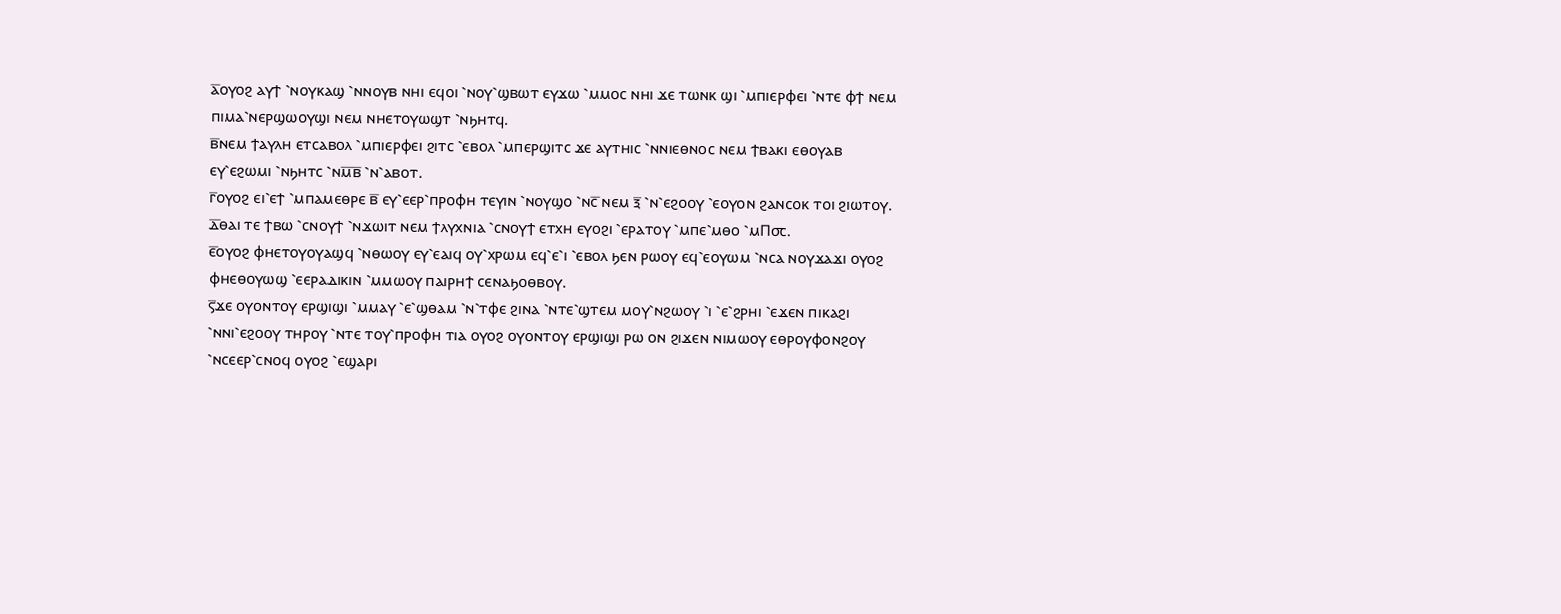ⲁ̅ⲟⲩⲟϩ ⲁⲩϯ ⳿ⲛⲟⲩⲕⲁϣ ⳿ⲛⲛⲟⲩⲃ ⲛⲏⲓ ⲉϥⲟⲓ ⳿ⲛⲟⲩ⳿ϣⲃⲱⲧ ⲉⲩϫⲱ ⳿ⲙⲙⲟⲥ ⲛⲏⲓ ϫⲉ ⲧⲱⲛⲕ ϣⲓ ⳿ⲙⲡⲓⲉⲣⲫⲉⲓ ⳿ⲛⲧⲉ ⲫϯ ⲛⲉⲙ ⲡⲓⲙⲁ⳿ⲛⲉⲣϣⲱⲟⲩϣⲓ ⲛⲉⲙ ⲛⲏⲉⲧⲟⲩⲱϣⲧ ⳿ⲛϧⲏⲧϥ.
ⲃ̅ⲛⲉⲙ ϯⲁⲩⲗⲏ ⲉⲧⲥⲁⲃⲟⲗ ⳿ⲙⲡⲓⲉⲣⲫⲉⲓ ϩⲓⲧⲥ ⳿ⲉⲃⲟⲗ ⳿ⲙⲡⲉⲣϣⲓⲧⲥ ϫⲉ ⲁⲩⲧⲏⲓⲥ ⳿ⲛⲛⲓⲉⲑⲛⲟⲥ ⲛⲉⲙ ϯⲃⲁⲕⲓ ⲉⲑⲟⲩⲁⲃ ⲉⲩ⳿ⲉϩⲱⲙⲓ ⳿ⲛϧⲏⲧⲥ ⳿ⲛⲙ̅ⲃ̅ ⳿ⲛ⳿ⲁⲃⲟⲧ.
ⲅ̅ⲟⲩⲟϩ ⲉⲓ⳿ⲉϯ ⳿ⲙⲡⲁⲙⲉⲑⲣⲉ ⲃ̅ ⲉⲩ⳿ⲉⲉⲣ⳿ⲡⲣⲟⲫⲏ ⲧⲉⲩⲓⲛ ⳿ⲛⲟⲩϣⲟ ⳿ⲛⲥ̅ ⲛⲉⲙ ⲝ̅ ⳿ⲛ⳿ⲉϩⲟⲟⲩ ⳿ⲉⲟⲩⲟⲛ ϩⲁⲛⲥⲟⲕ ⲧⲟⲓ ϩⲓⲱⲧⲟⲩ.
ⲇ̅ⲑⲁⲓ ⲧⲉ ϯⲃⲱ ⳿ⲥⲛⲟⲩϯ ⳿ⲛϫⲱⲓⲧ ⲛⲉⲙ ϯⲗⲩⲭⲛⲓⲁ ⳿ⲥⲛⲟⲩϯ ⲉⲧⲭⲏ ⲉⲩⲟϩⲓ ⳿ⲉⲣⲁⲧⲟⲩ ⳿ⲙⲡⲉ⳿ⲙⲑⲟ ⳿ⲙⲠ⳪.
ⲉ̅ⲟⲩⲟϩ ⲫⲏⲉⲧⲟⲩⲟⲩⲁϣϥ ⳿ⲛⲑⲱⲟⲩ ⲉⲩ⳿ⲉⲁⲓϥ ⲟⲩ⳿ⲭⲣⲱⲙ ⲉϥ⳿ⲉ⳿ⲓ ⳿ⲉⲃⲟⲗ ϧⲉⲛ ⲣⲱⲟⲩ ⲉϥ⳿ⲉⲟⲩⲱⲙ ⳿ⲛⲥⲁ ⲛⲟⲩϫⲁϫⲓ ⲟⲩⲟϩ ⲫⲏⲉⲑⲟⲩⲱϣ ⳿ⲉⲉⲣⲁⲇⲓⲕⲓⲛ ⳿ⲙⲙⲱⲟⲩ ⲡⲁⲓⲣⲏϯ ⲥⲉⲛⲁϧⲟⲑⲃⲟⲩ.
ⲋ̅ϫⲉ ⲟⲩⲟⲛⲧⲟⲩ ⲉⲣϣⲓϣⲓ ⳿ⲙⲙⲁⲩ ⳿ⲉ⳿ϣⲑⲁⲙ ⳿ⲛ⳿ⲧⲫⲉ ϩⲓⲛⲁ ⳿ⲛⲧⲉ⳿ϣⲧⲉⲙ ⲙⲟⲩ⳿ⲛϩⲱⲟⲩ ⳿ⲓ ⳿ⲉ⳿ϩⲣⲏⲓ ⳿ⲉϫⲉⲛ ⲡⲓⲕⲁϩⲓ ⳿ⲛⲛⲓ⳿ⲉϩⲟⲟⲩ ⲧⲏⲣⲟⲩ ⳿ⲛⲧⲉ ⲧⲟⲩ⳿ⲡⲣⲟⲫⲏ ⲧⲓⲁ ⲟⲩⲟϩ ⲟⲩⲟⲛⲧⲟⲩ ⲉⲣϣⲓϣⲓ ⲣⲱ ⲟⲛ ϩⲓϫⲉⲛ ⲛⲓⲙⲱⲟⲩ ⲉⲑⲣⲟⲩⲫⲟⲛϩⲟⲩ ⳿ⲛⲥⲉⲉⲣ⳿ⲥⲛⲟϥ ⲟⲩⲟϩ ⳿ⲉϣⲁⲣⲓ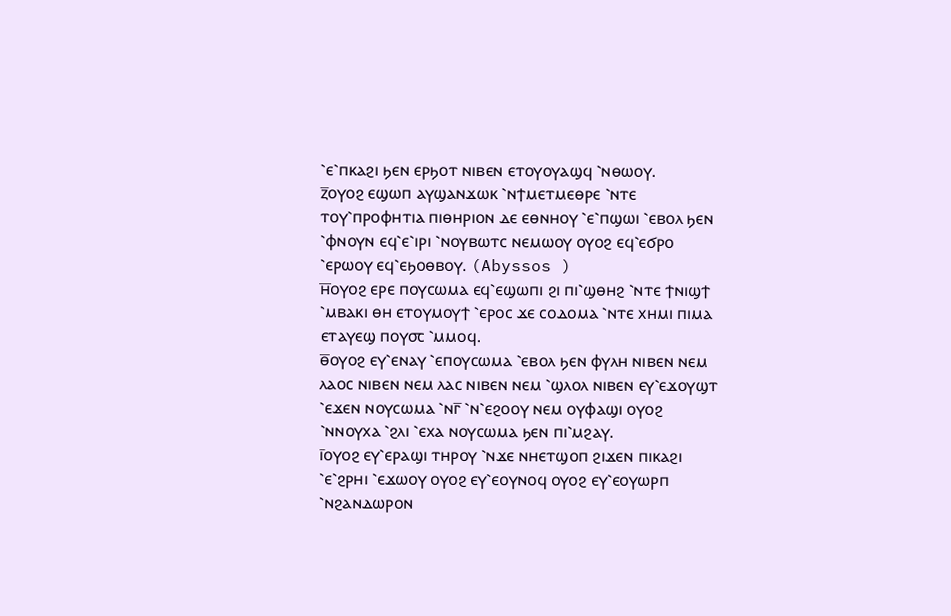⳿ⲉ⳿ⲡⲕⲁϩⲓ ϧⲉⲛ ⲉⲣϧⲟⲧ ⲛⲓⲃⲉⲛ ⲉⲧⲟⲩⲟⲩⲁϣϥ ⳿ⲛⲑⲱⲟⲩ.
ⲍ̅ⲟⲩⲟϩ ⲉϣⲱⲡ ⲁⲩϣⲁⲛϫⲱⲕ ⳿ⲛϯⲙⲉⲧⲙⲉⲑⲣⲉ ⳿ⲛⲧⲉ ⲧⲟⲩ⳿ⲡⲣⲟⲫⲏⲧⲓⲁ ⲡⲓⲑⲏⲣⲓⲟⲛ ⲇⲉ ⲉⲑⲛⲏⲟⲩ ⳿ⲉ⳿ⲡϣⲱⲓ ⳿ⲉⲃⲟⲗ ϧⲉⲛ ⳿ⲫⲛⲟⲩⲛ ⲉϥ⳿ⲉ⳿ⲓⲣⲓ ⳿ⲛⲟⲩⲃⲱⲧⲥ ⲛⲉⲙⲱⲟⲩ ⲟⲩⲟϩ ⲉϥ⳿ⲉϭⲣⲟ ⳿ⲉⲣⲱⲟⲩ ⲉϥ⳿ⲉϧⲟⲑⲃⲟⲩ. (Abyssos )
ⲏ̅ⲟⲩⲟϩ ⲉⲣⲉ ⲡⲟⲩⲥⲱⲙⲁ ⲉϥ⳿ⲉϣⲱⲡⲓ ϩⲓ ⲡⲓ⳿ϣⲑⲏϩ ⳿ⲛⲧⲉ ϯⲛⲓϣϯ ⳿ⲙⲃⲁⲕⲓ ⲑⲏ ⲉⲧⲟⲩⲙⲟⲩϯ ⳿ⲉⲣⲟⲥ ϫⲉ ⲥⲟⲇⲟⲙⲁ ⳿ⲛⲧⲉ ⲭⲏⲙⲓ ⲡⲓⲙⲁ ⲉⲧⲁⲩⲉϣ ⲡⲟⲩ⳪ ⳿ⲙⲙⲟϥ.
ⲑ̅ⲟⲩⲟϩ ⲉⲩ⳿ⲉⲛⲁⲩ ⳿ⲉⲡⲟⲩⲥⲱⲙⲁ ⳿ⲉⲃⲟⲗ ϧⲉⲛ ⲫⲩⲗⲏ ⲛⲓⲃⲉⲛ ⲛⲉⲙ ⲗⲁⲟⲥ ⲛⲓⲃⲉⲛ ⲛⲉⲙ ⲗⲁⲥ ⲛⲓⲃⲉⲛ ⲛⲉⲙ ⳿ϣⲗⲟⲗ ⲛⲓⲃⲉⲛ ⲉⲩ⳿ⲉϫⲟⲩϣⲧ ⳿ⲉϫⲉⲛ ⲛⲟⲩⲥⲱⲙⲁ ⳿ⲛⲅ̅ ⳿ⲛ⳿ⲉϩⲟⲟⲩ ⲛⲉⲙ ⲟⲩⲫⲁϣⲓ ⲟⲩⲟϩ ⳿ⲛⲛⲟⲩⲭⲁ ⳿ϩⲗⲓ ⳿ⲉⲭⲁ ⲛⲟⲩⲥⲱⲙⲁ ϧⲉⲛ ⲡⲓ⳿ⲙϩⲁⲩ.
ⲓ̅ⲟⲩⲟϩ ⲉⲩ⳿ⲉⲣⲁϣⲓ ⲧⲏⲣⲟⲩ ⳿ⲛϫⲉ ⲛⲏⲉⲧϣⲟⲡ ϩⲓϫⲉⲛ ⲡⲓⲕⲁϩⲓ ⳿ⲉ⳿ϩⲣⲏⲓ ⳿ⲉϫⲱⲟⲩ ⲟⲩⲟϩ ⲉⲩ⳿ⲉⲟⲩⲛⲟϥ ⲟⲩⲟϩ ⲉⲩ⳿ⲉⲟⲩⲱⲣⲡ ⳿ⲛϩⲁⲛⲇⲱⲣⲟⲛ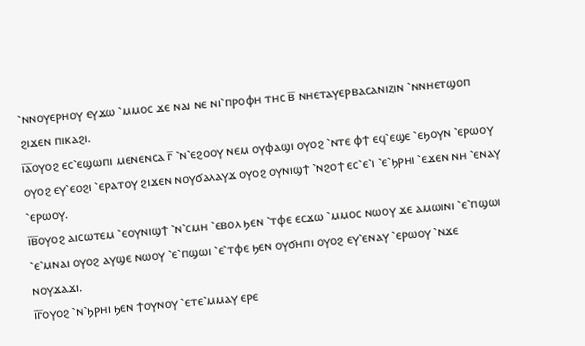⳿ⲛⲛⲟⲩⲉⲣⲏⲟⲩ ⲉⲩϫⲱ ⳿ⲙⲙⲟⲥ ϫⲉ ⲛⲁⲓ ⲛⲉ ⲛⲓ⳿ⲡⲣⲟⲫⲏ ⲧⲏⲥ ⲃ̅ ⲛⲏⲉⲧⲁⲩⲉⲣⲃⲁⲥⲁⲛⲓⲍⲓⲛ ⳿ⲛⲛⲏⲉⲧϣⲟⲡ ϩⲓϫⲉⲛ ⲡⲓⲕⲁϩⲓ.
ⲓ̅ⲁ̅ⲟⲩⲟϩ ⲉⲥ⳿ⲉϣⲱⲡⲓ ⲙⲉⲛⲉⲛⲥⲁ ⲅ̅ ⳿ⲛ⳿ⲉϩⲟⲟⲩ ⲛⲉⲙ ⲟⲩⲫⲁϣⲓ ⲟⲩⲟϩ ⳿ⲛⲧⲉ ⲫϯ ⲉϥ⳿ⲉϣⲉ ⳿ⲉϧⲟⲩⲛ ⳿ⲉⲣⲱⲟⲩ ⲟⲩⲟϩ ⲉⲩ⳿ⲉⲟϩⲓ ⳿ⲉⲣⲁⲧⲟⲩ ϩⲓϫⲉⲛ ⲛⲟⲩϭⲁⲗⲁⲩϫ ⲟⲩⲟϩ ⲟⲩⲛⲓϣϯ ⳿ⲛϩⲟϯ ⲉⲥ⳿ⲉ⳿ⲓ ⳿ⲉ⳿ϧⲣⲏⲓ ⳿ⲉϫⲉⲛ ⲛⲏ ⳿ⲉⲛⲁⲩ ⳿ⲉⲣⲱⲟⲩ.
ⲓ̅ⲃ̅ⲟⲩⲟϩ ⲁⲓⲥⲱⲧⲉⲙ ⳿ⲉⲟⲩⲛⲓϣϯ ⳿ⲛ⳿ⲥⲙⲏ ⳿ⲉⲃⲟⲗ ϧⲉⲛ ⳿ⲧⲫⲉ ⲉⲥϫⲱ ⳿ⲙⲙⲟⲥ ⲛⲱⲟⲩ ϫⲉ ⲁⲙⲱⲓⲛⲓ ⳿ⲉ⳿ⲡϣⲱⲓ ⳿ⲉ⳿ⲙⲛⲁⲓ ⲟⲩⲟϩ ⲁⲩϣⲉ ⲛⲱⲟⲩ ⳿ⲉ⳿ⲡϣⲱⲓ ⳿ⲉ⳿ⲧⲫⲉ ϧⲉⲛ ⲟⲩϭⲏⲡⲓ ⲟⲩⲟϩ ⲉⲩ⳿ⲉⲛⲁⲩ ⳿ⲉⲣⲱⲟⲩ ⳿ⲛϫⲉ ⲛⲟⲩϫⲁϫⲓ.
ⲓ̅ⲅ̅ⲟⲩⲟϩ ⳿ⲛ⳿ϧⲣⲏⲓ ϧⲉⲛ ϯⲟⲩⲛⲟⲩ ⳿ⲉⲧⲉ⳿ⲙⲙⲁⲩ ⲉⲣⲉ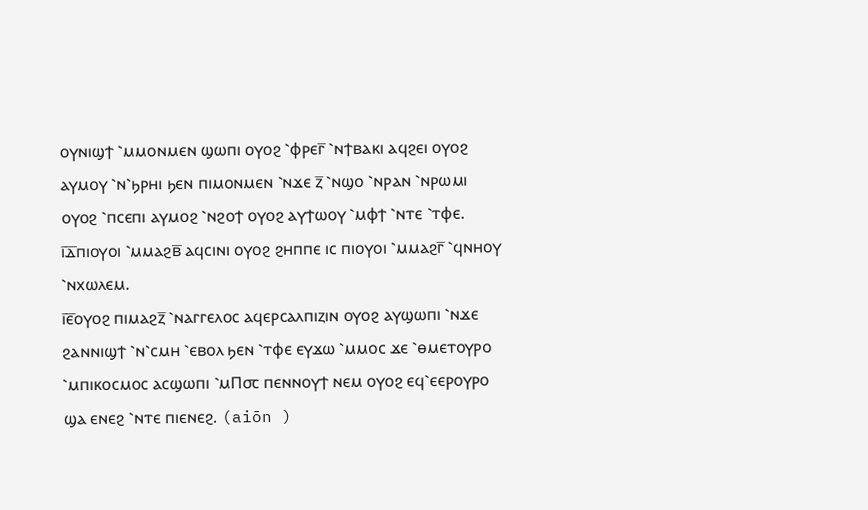ⲟⲩⲛⲓϣϯ ⳿ⲙⲙⲟⲛⲙⲉⲛ ϣⲱⲡⲓ ⲟⲩⲟϩ ⳿ⲫⲣⲉⲅ̅ ⳿ⲛϯⲃⲁⲕⲓ ⲁϥϩⲉⲓ ⲟⲩⲟϩ ⲁⲩⲙⲟⲩ ⳿ⲛ⳿ϧⲣⲏⲓ ϧⲉⲛ ⲡⲓⲙⲟⲛⲙⲉⲛ ⳿ⲛϫⲉ ⲍ̅ ⳿ⲛϣⲟ ⳿ⲛⲣⲁⲛ ⳿ⲛⲣⲱⲙⲓ ⲟⲩⲟϩ ⳿ⲡⲥⲉⲡⲓ ⲁⲩⲙⲟϩ ⳿ⲛϩⲟϯ ⲟⲩⲟϩ ⲁⲩϯⲱⲟⲩ ⳿ⲙⲫϯ ⳿ⲛⲧⲉ ⳿ⲧⲫⲉ.
ⲓ̅ⲇ̅ⲡⲓⲟⲩⲟⲓ ⳿ⲙⲙⲁϩⲃ̅ ⲁϥⲥⲓⲛⲓ ⲟⲩⲟϩ ϩⲏⲡⲡⲉ ⲓⲥ ⲡⲓⲟⲩⲟⲓ ⳿ⲙⲙⲁϩⲅ̅ ⳿ϥⲛⲏⲟⲩ ⳿ⲛⲭⲱⲗⲉⲙ.
ⲓ̅ⲉ̅ⲟⲩⲟϩ ⲡⲓⲙⲁϩⲍ̅ ⳿ⲛⲁⲅⲅⲉⲗⲟⲥ ⲁϥⲉⲣⲥⲁⲗⲡⲓⲍⲓⲛ ⲟⲩⲟϩ ⲁⲩϣⲱⲡⲓ ⳿ⲛϫⲉ ϩⲁⲛⲛⲓϣϯ ⳿ⲛ⳿ⲥⲙⲏ ⳿ⲉⲃⲟⲗ ϧⲉⲛ ⳿ⲧⲫⲉ ⲉⲩϫⲱ ⳿ⲙⲙⲟⲥ ϫⲉ ⳿ⲑⲙⲉⲧⲟⲩⲣⲟ ⳿ⲙⲡⲓⲕⲟⲥⲙⲟⲥ ⲁⲥϣⲱⲡⲓ ⳿ⲙⲠ⳪ ⲡⲉⲛⲛⲟⲩϯ ⲛⲉⲙ ⲟⲩⲟϩ ⲉϥ⳿ⲉⲉⲣⲟⲩⲣⲟ ϣⲁ ⲉⲛⲉϩ ⳿ⲛⲧⲉ ⲡⲓⲉⲛⲉϩ. (aiōn )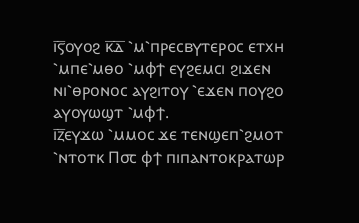ⲓ̅ⲋ̅ⲟⲩⲟϩ ⲕ̅ⲇ̅ ⳿ⲙ⳿ⲡⲣⲉⲥⲃⲩⲧⲉⲣⲟⲥ ⲉⲧⲭⲏ ⳿ⲙⲡⲉ⳿ⲙⲑⲟ ⳿ⲙⲫϯ ⲉⲩϩⲉⲙⲥⲓ ϩⲓϫⲉⲛ ⲛⲓ⳿ⲑⲣⲟⲛⲟⲥ ⲁⲩϩⲓⲧⲟⲩ ⳿ⲉϫⲉⲛ ⲡⲟⲩϩⲟ ⲁⲩⲟⲩⲱϣⲧ ⳿ⲙⲫϯ.
ⲓ̅ⲍ̅ⲉⲩϫⲱ ⳿ⲙⲙⲟⲥ ϫⲉ ⲧⲉⲛϣⲉⲡ⳿ϩⲙⲟⲧ ⳿ⲛⲧⲟⲧⲕ Ⲡ⳪ ⲫϯ ⲡⲓⲡⲁⲛⲧⲟⲕⲣⲁⲧⲱⲣ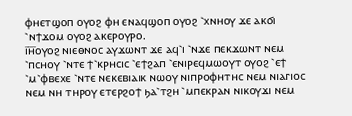ⲫⲏⲉⲧϣⲟⲡ ⲟⲩⲟϩ ⲫⲏ ⲉⲛⲁϥϣⲟⲡ ⲟⲩⲟϩ ⳿ⲭⲛⲏⲟⲩ ϫⲉ ⲁⲕϭⲓ ⳿ⲛϯϫⲟⲙ ⲟⲩⲟϩ ⲁⲕⲉⲣⲟⲩⲣⲟ.
ⲓ̅ⲏ̅ⲟⲩⲟϩ ⲛⲓⲉⲑⲛⲟⲥ ⲁⲩϫⲱⲛⲧ ϫⲉ ⲁϥ⳿ⲓ ⳿ⲛϫⲉ ⲡⲉⲕϫⲱⲛⲧ ⲛⲉⲙ ⳿ⲡⲥⲏⲟⲩ ⳿ⲛⲧⲉ ϯ⳿ⲕⲣⲏⲥⲓⲥ ⳿ⲉϯϩⲁⲡ ⳿ⲉⲛⲓⲣⲉϥⲙⲱⲟⲩⲧ ⲟⲩⲟϩ ⳿ⲉϯ ⳿ⲙ⳿ⲫⲃⲉⲭⲉ ⳿ⲛⲧⲉ ⲛⲉⲕⲉⲃⲓⲁⲓⲕ ⲛⲱⲟⲩ ⲛⲓⲡⲣⲟⲫⲏⲧⲏⲥ ⲛⲉⲙ ⲛⲓⲁⲅⲓⲟⲥ ⲛⲉⲙ ⲛⲏ ⲧⲏⲣⲟⲩ ⲉⲧⲉⲣϩⲟϯ ϧⲁ⳿ⲧϩⲏ ⳿ⲙⲡⲉⲕⲣⲁⲛ ⲛⲓⲕⲟⲩϫⲓ ⲛⲉⲙ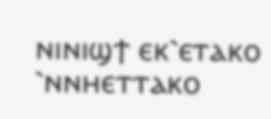ⲛⲓⲛⲓϣϯ ⲉⲕ⳿ⲉⲧⲁⲕⲟ ⳿ⲛⲛⲏⲉⲧⲧⲁⲕⲟ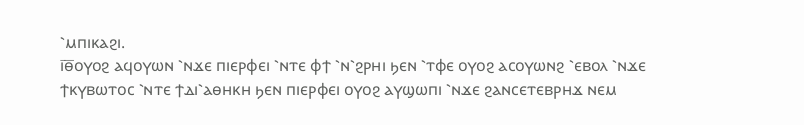⳿ⲙⲡⲓⲕⲁϩⲓ.
ⲓ̅ⲑ̅ⲟⲩⲟϩ ⲁϥⲟⲩⲱⲛ ⳿ⲛϫⲉ ⲡⲓⲉⲣⲫⲉⲓ ⳿ⲛⲧⲉ ⲫϯ ⳿ⲛ⳿ϩⲣⲏⲓ ϧⲉⲛ ⳿ⲧⲫⲉ ⲟⲩⲟϩ ⲁⲥⲟⲩⲱⲛϩ ⳿ⲉⲃⲟⲗ ⳿ⲛϫⲉ ϯⲕⲩⲃⲱⲧⲟⲥ ⳿ⲛⲧⲉ ϯⲇⲓ⳿ⲁⲑⲏⲕⲏ ϧⲉⲛ ⲡⲓⲉⲣⲫⲉⲓ ⲟⲩⲟϩ ⲁⲩϣⲱⲡⲓ ⳿ⲛϫⲉ ϩⲁⲛⲥⲉⲧⲉⲃⲣⲏϫ ⲛⲉⲙ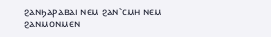ϩⲁⲛϧⲁⲣⲁⲃⲁⲓ ⲛⲉⲙ ϩⲁⲛ⳿ⲥⲙⲏ ⲛⲉⲙ ϩⲁⲛⲙⲟⲛⲙⲉⲛ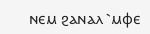ⲛⲉⲙ ϩⲁⲛⲁⲗ ⳿ⲙⲫⲉ